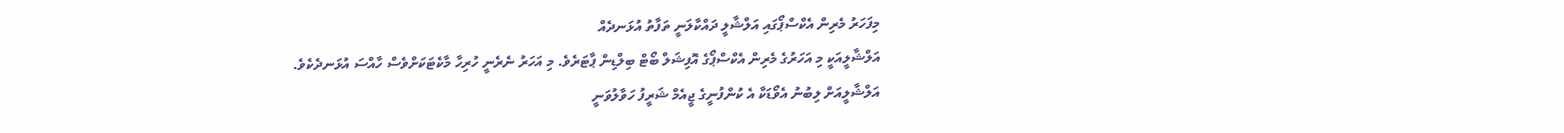މިފަހަރު މެރިން އެކްސްޕޯގައި އަލްޝާލީ ދައްކާލަނީ ތަފާތު އުޅަނދެއް
އަލްޝާލީއަކީ މި އަހަރުގެ މެރިން އެކްސްޕޯގެ އޮފިޝަލް ބޯޓް ބިލްޑިން ޕާޓަރެވެ. މި އަހަރު ނެރެނީ ހުރިހާ މާކެޓަކަށްވެސް ހާއްސަ އުޅަނދެކެވެ.
އަލްޝާލީއަށް ލިބުނު އެވޯޑަކާ އެ ކުންފުނީގެ ޖީއެމް ޝަރީފު ހަވާލުވަނީ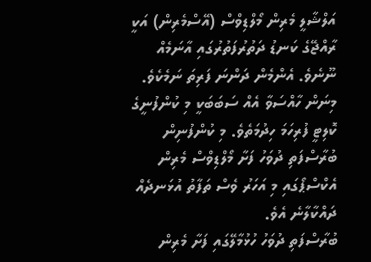އަލްޝާލީ މެރިން މޯލްޑިވްސް (އޭސްމެރިން) އަކީ ރާއްޖޭގެ ކަނޑު ދަތުރުފަތުރުގައި އާނަމެއް ނޫނެވެ. އެންމެން ދަންނަ ފަރިތަ ނަމެކެވެ. މިނަން ހާއްސަވާ އެއް ސަބަބަކީ މި ކުންފުނީގެ ކޮލިޓީ ފުރިހަމަ ހިދުމަތެވެ. މި ކުންފުނިން ބުރާސްފަތި ދުވަހު ފަށާ މޯލްޑިވްސް މެރިން އެކްސްޕޯގައި މި އަހަރު ވެސް ތަފާތު އުޅަނދެއް ދައްކާލާނެ އެވެ.
ބުރާސްފަތި ދުވަހު ހުޅުމާލޭގައި ފަށާ މެރިން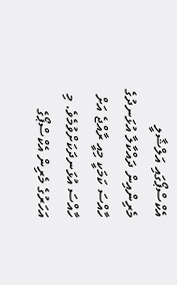އެކްސްޕޯގައި އަލްޝާލީ މެރިންއިން ދައްކާލާ އުޅަނދުގެ ހާއްސަ ކަމަކީ މިއީ ރާއްޖެ އަށް ހާއްސަ އުޅަނދަކަށްވުމެވެ. މި އަހަރުގެ މެރިން އެކްސްޕޯގެ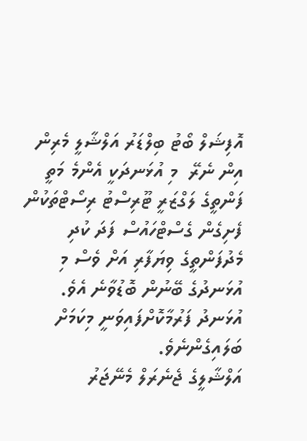އޮފިޝަލް ބޯޓު ބިލްޑަރު އަލްޝާލީ މެރިން އިން ނެރޭ  މި އުޅަނދަކީ އެންމެ މަތީ ފަންތީގެ ލަގްޒަރީ ޓޫރިސްޓު ރިސޯޓްތަކުން ފެށިގެން ގެސްޓްހައުސް ފަދަ ކުދި މެދުފަންތީގެ ވިޔަފާރި އަށް ވެސް މި އުޅަނދުގެ ބޭނުން ބޮޑުވާނެ އެވެ. އުޅަނދު ފަރުމާކޮށްފައިވަނީ މިކަމަށް ބަލައިގެންނެވެ.
އަލްޝާލީގެ ޖެނެރަލް މެނޭޖަރު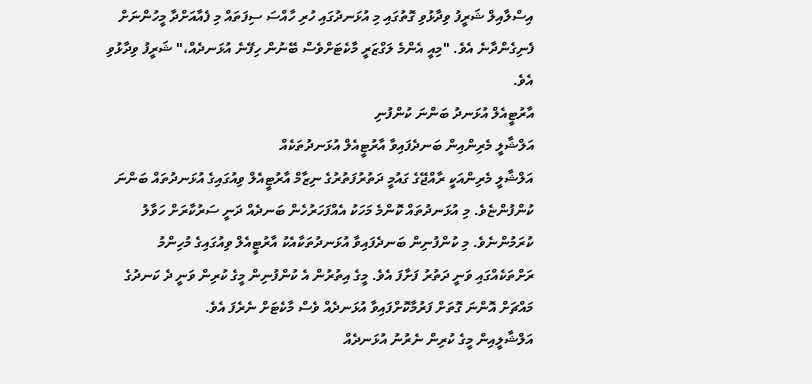އިސްލާއިލް ޝަރީފު ވިދާޅުވި ގޮތުގައި މި އުޅަނދުގައި ހުރި ހާއްސަ ސިފަތައް މި ފެއާއަށްދާ މީހުންނަށް ފެނިގެންދާނެ އެވެ. "މިއީ އެންމެ ލަގްޒަރީ މާކެޓަށްވެސް ބޭނުން ހިފޭނެ އުޅަނދެއް،" ޝަރީފު ވިދާޅުވި އެވެ.
އާރުޓީއެލް އުޅަނދު ބަންނަ ކުންފުނި
އަލްޝާލީ މެރިންއިން ބަނދެފައިވާ އާރުޓީއެލް އުޅަނދުތަކެއް
އަލްޝާލީ މެރިންއަކީ ރާއްޖޭގެ ގައުމީ ދަތުރުފަތުރުގެ ނިޒާމް އާރުޓީއެލް ވިއުގައިގެ އުޅަނދުތައް ބަންނަ ކުންފުންޏެވެ. މި އުޅަނދުތައް ކޮންމެ މަހަކު އެއްފަހަރުހެން ބަނދެއް ދަނީ ސަރުކާރަށް ހަވާލު ކުރަމުންނެވެ. މި ކުންފުނިން ބަނދެފައިވާ އުޅަނދުތަކާއެކު އާރުޓީއެލް ވިއުގައިގެ މުހިންމު ރަށްތަކެއްގައި ވަނީ ދަތުރު ފަށާފަ އެވެ. މީގެ އިތުރުން އެ ކުންފުނިން މީގެ ކުރިން ވަނީ ދެ ކަނދުގެ މައްޗަށް އޮންނަ ގޮތަށް ފަރުމާކޮށްފައިވާ އުޅަނދެއް ވެސް މާކެޓަށް ނެރެފަ އެވެ.
އަލްޝާލީއިން މީގެ ކުރިން ނެރުނު އުޅަނދެއް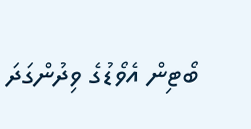ބޯޓިން އެވޯޑުގެ ވިދުންގަދަ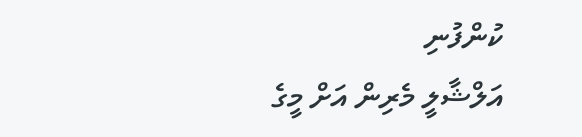ކުންފުނި
އަލްޝާލީ މެރިން އަށް މީގެ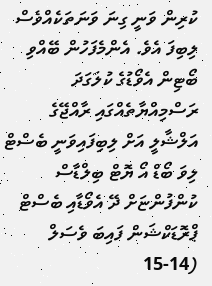ކުރިން ވަނީ ގިނަ ވަނަތަކެއްވެސް ލިބިފަ އެވެ. އެންމެފަހުން ބޭއްވި ބޯޓިން އެވޯޑުގެ ކުލަގަދަ ރަސްމިއްޔާތެއްގައި ރާއްޖޭގެ އަލްޝާލީ އަށް ލިބިފައިވަނީ ބެސްޓް ލިވަ ބޯޑް އޯ ޔޮޓް ބިލްޑާސް ކުންފުންޏަށް ދޭ އެވޯޑާއި ބެސްޓް ޕްރޮޑަކްޝަން ފައިބަ ވެސަލް (14-15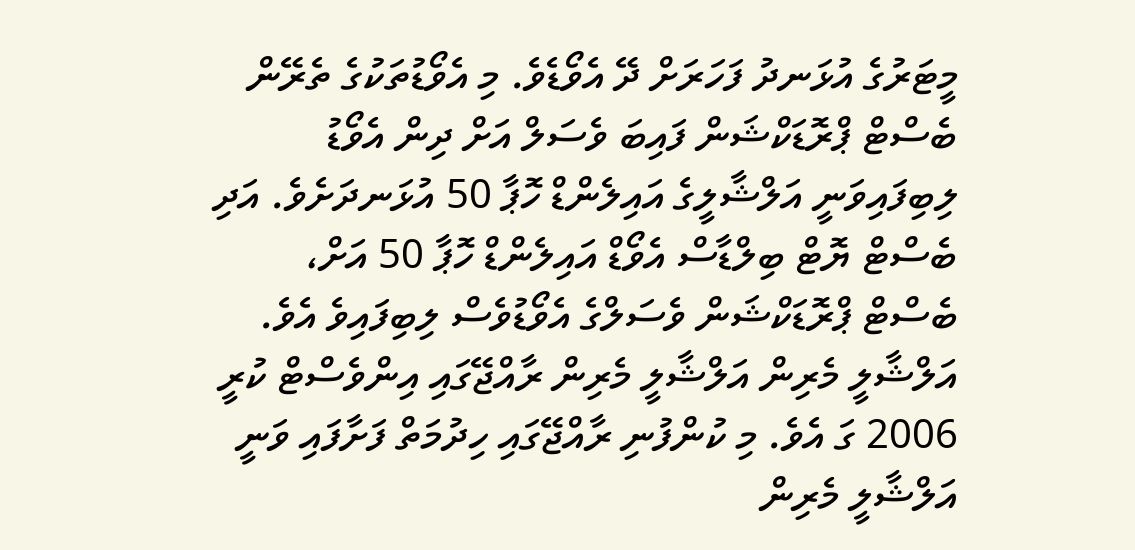މީޓަރުގެ އުޅަނދު ފަހަރަށް ދޭ އެވޯޑެވެ. މި އެވޯޑުތަކުގެ ތެރޭން ބެސްޓް ޕްރޮޑަކްޝަން ފައިބަ ވެސަލް އަށް ދިން އެވޯޑު ލިބިފައިވަނީ އަލްޝާލީގެ އައިލެންޑް ހޮޕާ 50 އުޅަނދަށެވެ. އަދި ބެސްޓް ޔޮޓް ބިލްޑާސް އެވޯޑް އައިލެންޑް ހޮޕާ 50 އަށް، ބެސްޓް ޕްރޮޑަކްޝަން ވެސަލްގެ އެވޯޑުވެސް ލިބިފައިވެ އެވެ.
އަލްޝާލީ މެރިން އަލްޝާލީ މެރިން ރާއްޖޭގައި އިންވެސްޓް ކުރީ 2006 ގަ އެވެ. މި ކުންފުނި ރާއްޖޭގައި ހިދުމަތް ފަށާފައި ވަނީ އަލްޝާލީ މެރިން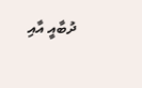ދުބާއީ އާއި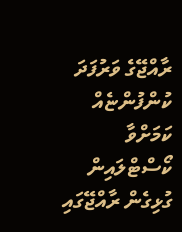ރާއްޖޭގެ ވަރުފަދަ ކުންފުންޏެއް ކަމަށްވާ ކޯސްޓްލައިން ގުޅިގެން ރާއްޖޭގައި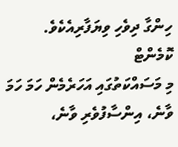ހިންގާ ދިވެހި ވިޔަފާރިއެކެވެ.
ކޮމެންޓް
މި މަސައްކަތުގައި އަހަރެމެން ހަމަ ހަމަ ވާނެ، އިންސާފުވެރި ވާނެ،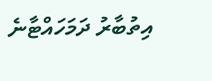އިތުބާރު ދަމަހައްޓާނެ